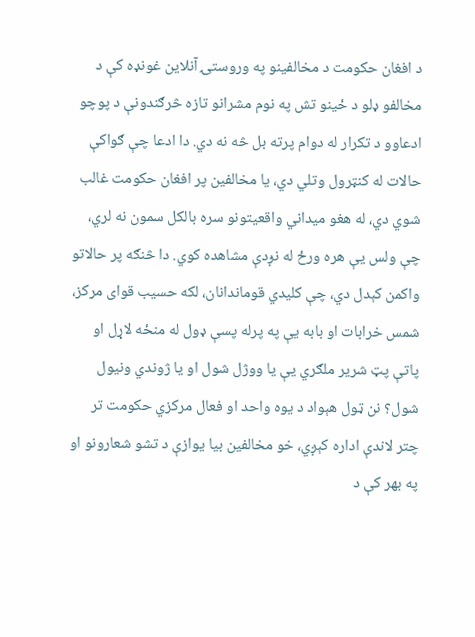د افغان حکومت د مخالفینو په وروستۍ آنلاین غونډه کې د مخالفو ډلو د ځینو تش په نوم مشرانو تازه څرګندونې د پوچو ادعاوو د تکرار له دوام پرته بل څه نه دي. دا ادعا چې ګواکې حالات له کنټرول وتلي دي، یا مخالفین پر افغان حکومت غالب شوي دي، له هغو میداني واقعیتونو سره بالکل سمون نه لري، چې ولس یې هره ورځ له نږدې مشاهده کوي. دا څنګه پر حالاتو واکمن کېدل دي، چې کلیدي قوماندانان، لکه حسیب قوای مرکز، شمس خرابات او بابه یې په پرله پسې ډول له منځه لاړل او پاتې پټ شریر ملګري یې یا ووژل شول او یا ژوندي ونیول شول؟ نن ټول هېواد د یوه واحد او فعال مرکزي حکومت تر چتر لاندې اداره کېږي، خو مخالفین بیا یوازې د تشو شعارونو او په بهر کې د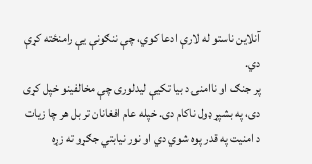آنلاین ناستو له لارې ادعا کوي، چې ننګونې یې رامنځته کړې دي.
پر جنګ او ناامنۍ د بیا تکیې لیدلوری چې مخالفینو خپل کړی دی، په بشپړ ډول ناکام دی. خپله عام افغانان تر بل هر چا زیات د امنیت په قدر پوه شوي دي او نور نیابتي جګړو ته زړه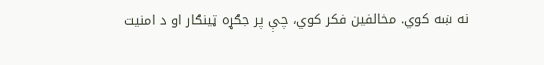نه ښه کوي. مخالفین فکر کوي، چې پر جګړه ټینګار او د امنیت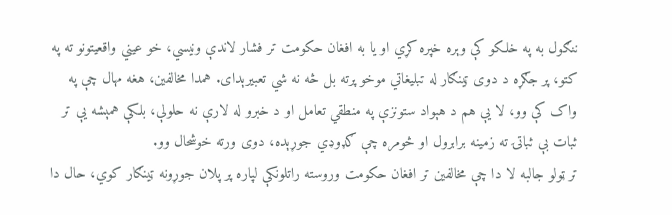ننګول به په خلکو کې وېره خپره کړي او یا به افغان حکومت تر فشار لاندې ونیسي، خو عیني واقعیتونو ته په کتو، پر جګړه د دوی ټینګار له تبليغاتي موخو پرته بل څه نه شي تعبیرېدای. همدا مخالفین، هغه مهال چې په واک کې وو، لا یې هم د هېواد ستونزې په منطقي تعامل او د خبرو له لارې نه حلولې، بلکې همېشه یې تر ثبات بې ثباتۍ ته زمینه برابرول او څومره چې ګډوډي جوړېده، دوی ورته خوشحال وو.
تر ټولو جالبه لا دا چې مخالفین تر افغان حکومت وروسته راتلونکې لپاره پر پلان جوړونه ټینګار کوي، حال دا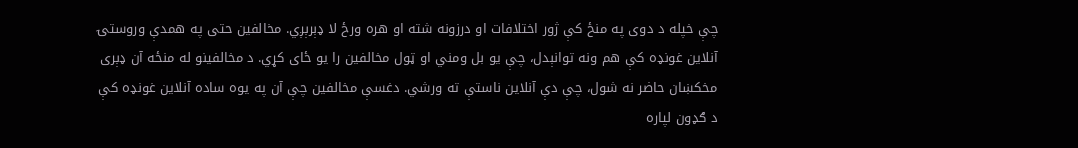چې خپله د دوی په منځ کې ژور اختلافات او درزونه شته او هره ورځ لا ډېرېږي. مخالفین حتی په همدې وروستۍ آنلاین غونډه کې هم ونه توانېدل، چې یو بل ومني او ټول مخالفین را یو ځای کړي. د مخالفینو له منځه آن ډېری مخکښان حاضر نه شول، چې دې آنلاین ناستې ته ورشي. دغسې مخالفین چې آن په یوه ساده آنلاین غونډه کې د ګډون لپاره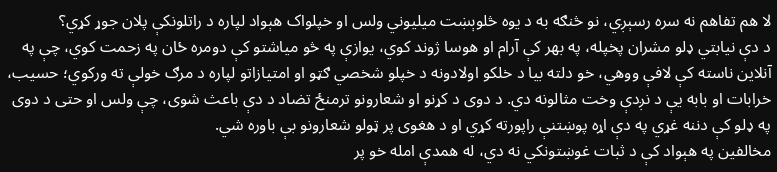لا هم تفاهم نه سره رسېږي، نو څنګه به د یوه څلوېښت میلیوني ولس او خپلواک هېواد لپاره د راتلونکې پلان جوړ کړي؟
د دې نیابتي ډلو مشران پخپله، په بهر کې آرام او هوسا ژوند کوي، یوازې په څو میاشتو کې دومره ځان په زحمت کوي، چې په آنلاین ناسته کې لافې ووهي، خو دلته بیا د خلکو اولادونه د خپلو شخصي ګټو او امتیازاتو لپاره د مرګ خولې ته ورکوي؛ حسیب، خرابات او بابه یې د نږدې وخت مثالونه دي. د دوی د کړنو او شعارونو ترمنځ تضاد د دې باعث شوی، چې ولس او حتی د دوی په ډلو کې دننه غړي په دې اړه پوښتنې راپورته کړي او د هغوی پر ټولو شعارونو بې باوره شي.
مخالفین په هېواد کې د ثبات غوښتونکي نه دي، له همدې امله خو پر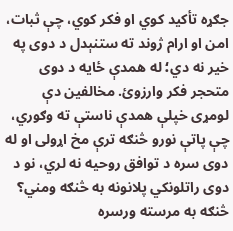جګړه تأکید کوي او فکر کوي، چې ثبات، امن او ارام ژوند ته ستنېدل د دوی په خیر نه دي؛ له همدې ځایه د دوی متحجر فکر وارزوئ. مخالفین دې لومړی خپلې همدې ناستې ته وګوري، چې پاتې نورو څنګه ترې مخ اړولی او له دوی سره د توافق روحیه نه لري، نو د دوی راتلونکي پلانونه به څنګه ومني؟ څنګه به مرسته ورسره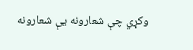وکړي چې شعارونه یې شعارونه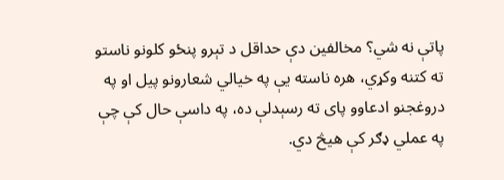پاتې نه شي؟ مخالفین دې حداقل د تېرو پنځو کلونو ناستو ته کتنه وکړي، هره ناسته یې په خیالي شعارونو پیل او په دروغجنو ادعاوو پای ته رسېدلې ده، په داسې حال کې چې په عملي ډګر کې هیڅ دي.